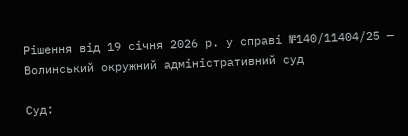Рішення від 19 січня 2026 р. у справі №140/11404/25 — Волинський окружний адміністративний суд

Суд: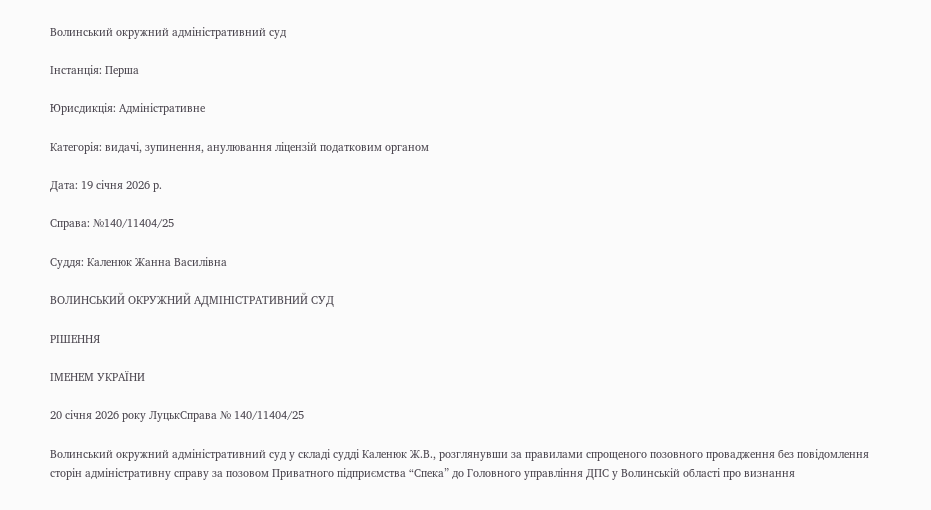Волинський окружний адміністративний суд

Інстанція: Перша

Юрисдикція: Адміністративне

Категорія: видачі, зупинення, анулювання ліцензій податковим органом

Дата: 19 січня 2026 р.

Справа: №140/11404/25

Суддя: Каленюк Жанна Василівна

ВОЛИНСЬКИЙ ОКРУЖНИЙ АДМІНІСТРАТИВНИЙ СУД

РІШЕННЯ

ІМЕНЕМ УКРАЇНИ

20 січня 2026 року ЛуцькСправа № 140/11404/25

Волинський окружний адміністративний суд у складі судді Каленюк Ж.В., розглянувши за правилами спрощеного позовного провадження без повідомлення сторін адміністративну справу за позовом Приватного підприємства “Спека” до Головного управління ДПС у Волинській області про визнання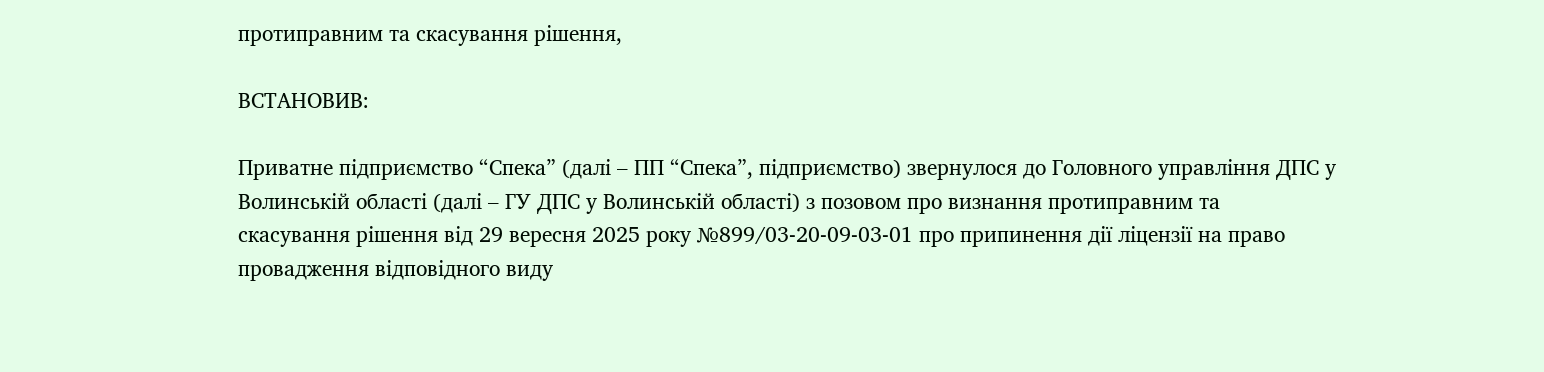протиправним та скасування рішення,

ВСТАНОВИВ:

Приватне підприємство “Спека” (далі – ПП “Спека”, підприємство) звернулося до Головного управління ДПС у Волинській області (далі – ГУ ДПС у Волинській області) з позовом про визнання протиправним та скасування рішення від 29 вересня 2025 року №899/03-20-09-03-01 про припинення дії ліцензії на право провадження відповідного виду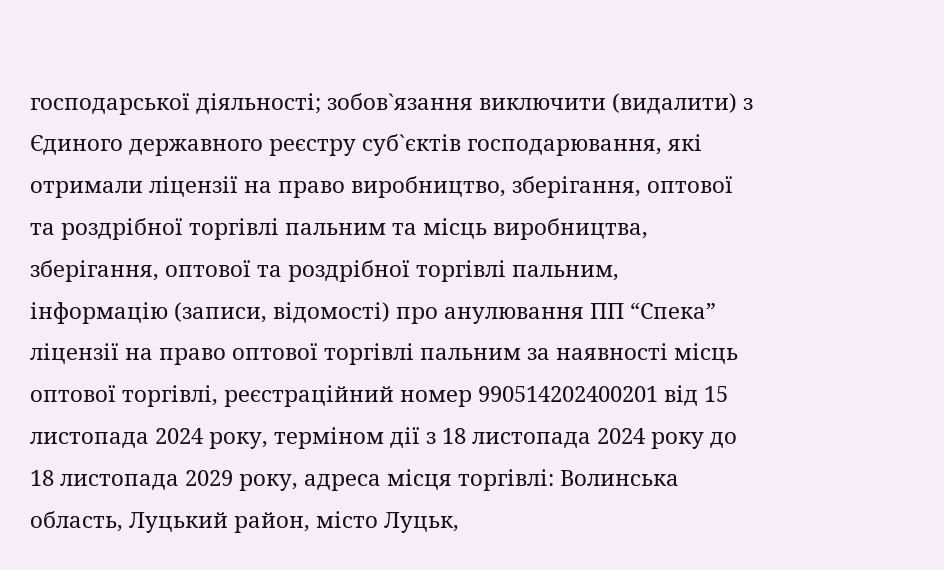господарської діяльності; зобов`язання виключити (видалити) з Єдиного державного реєстру суб`єктів господарювання, які отримали ліцензії на право виробництво, зберігання, оптової та роздрібної торгівлі пальним та місць виробництва, зберігання, оптової та роздрібної торгівлі пальним, інформацію (записи, відомості) про анулювання ПП “Спека” ліцензії на право оптової торгівлі пальним за наявності місць оптової торгівлі, реєстраційний номер 990514202400201 від 15 листопада 2024 року, терміном дії з 18 листопада 2024 року до 18 листопада 2029 року, адреса місця торгівлі: Волинська область, Луцький район, місто Луцьк,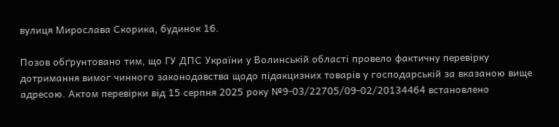вулиця Мирослава Скорика, будинок 16.

Позов обґрунтовано тим, що ГУ ДПС України у Волинській області провело фактичну перевірку дотримання вимог чинного законодавства щодо підакцизних товарів у господарській за вказаною вище адресою. Актом перевірки від 15 серпня 2025 року №9-03/22705/09-02/20134464 встановлено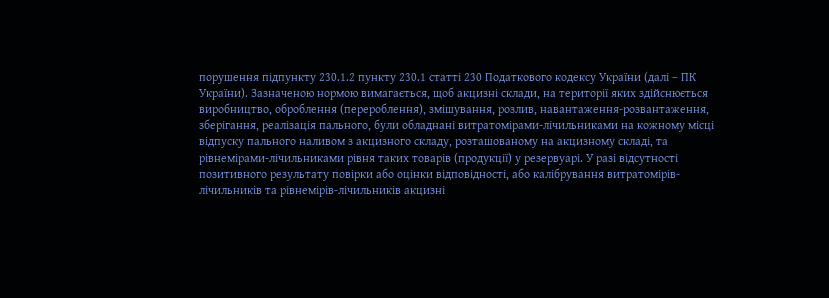порушення підпункту 230.1.2 пункту 230.1 статті 230 Податкового кодексу України (далі – ПК України). Зазначеною нормою вимагається, щоб акцизні склади, на території яких здійснюється виробництво, оброблення (перероблення), змішування, розлив, навантаження-розвантаження, зберігання, реалізація пального, були обладнані витратомірами-лічильниками на кожному місці відпуску пального наливом з акцизного складу, розташованому на акцизному складі, та рівнемірами-лічильниками рівня таких товарів (продукції) у резервуарі. У разі відсутності позитивного результату повірки або оцінки відповідності, або калібрування витратомірів-лічильників та рівнемірів-лічильників акцизні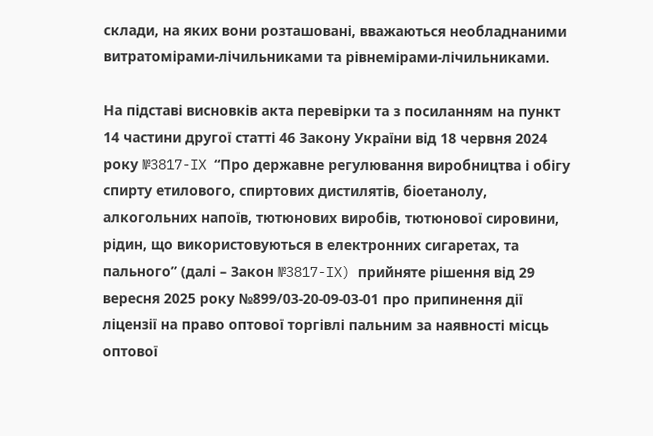склади, на яких вони розташовані, вважаються необладнаними витратомірами-лічильниками та рівнемірами-лічильниками.

На підставі висновків акта перевірки та з посиланням на пункт 14 частини другої статті 46 Закону України від 18 червня 2024 року №3817-IX “Про державне регулювання виробництва і обігу спирту етилового, спиртових дистилятів, біоетанолу, алкогольних напоїв, тютюнових виробів, тютюнової сировини, рідин, що використовуються в електронних сигаретах, та пального” (далі – Закон №3817-IX) прийняте рішення від 29 вересня 2025 року №899/03-20-09-03-01 про припинення дії ліцензії на право оптової торгівлі пальним за наявності місць оптової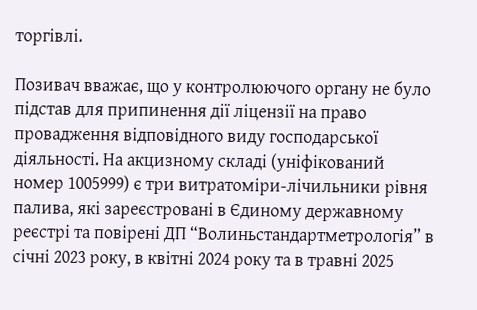торгівлі.

Позивач вважає, що у контролюючого органу не було підстав для припинення дії ліцензії на право провадження відповідного виду господарської діяльності. На акцизному складі (уніфікований номер 1005999) є три витратоміри-лічильники рівня палива, які зареєстровані в Єдиному державному реєстрі та повірені ДП “Волиньстандартметрологія” в січні 2023 року, в квітні 2024 року та в травні 2025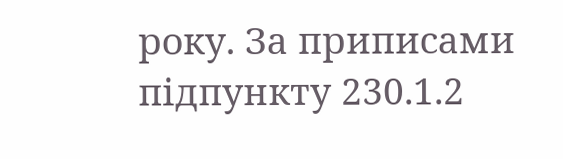року. За приписами підпункту 230.1.2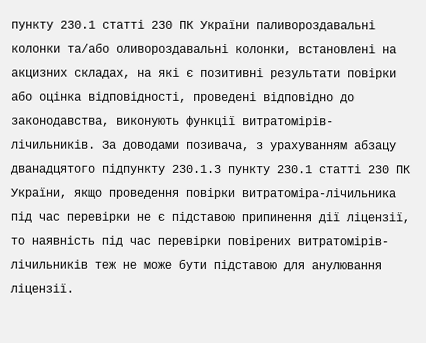пункту 230.1 статті 230 ПК України паливороздавальні колонки та/або оливороздавальні колонки, встановлені на акцизних складах, на які є позитивні результати повірки або оцінка відповідності, проведені відповідно до законодавства, виконують функції витратомірів-лічильників. За доводами позивача, з урахуванням абзацу дванадцятого підпункту 230.1.3 пункту 230.1 статті 230 ПК України, якщо проведення повірки витратоміра-лічильника під час перевірки не є підставою припинення дії ліцензії, то наявність під час перевірки повірених витратомірів-лічильників теж не може бути підставою для анулювання ліцензії.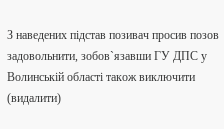З наведених підстав позивач просив позов задовольнити, зобов`язавши ГУ ДПС у Волинській області також виключити (видалити)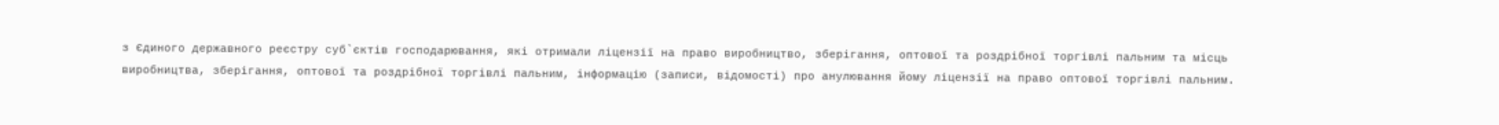з Єдиного державного реєстру суб`єктів господарювання, які отримали ліцензії на право виробництво, зберігання, оптової та роздрібної торгівлі пальним та місць виробництва, зберігання, оптової та роздрібної торгівлі пальним, інформацію (записи, відомості) про анулювання йому ліцензії на право оптової торгівлі пальним.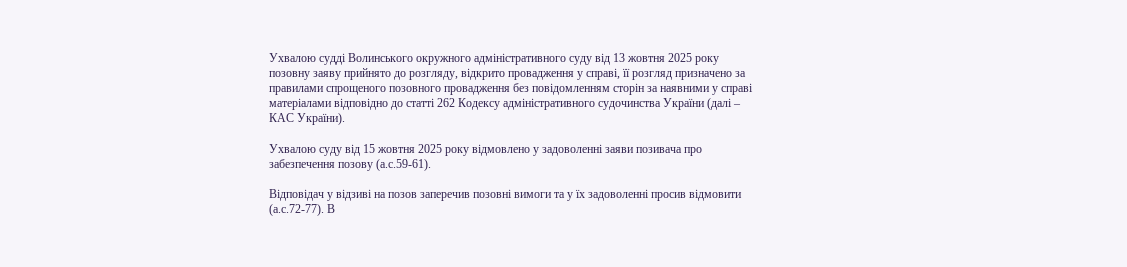Ухвалою судді Волинського окружного адміністративного суду від 13 жовтня 2025 року позовну заяву прийнято до розгляду, відкрито провадження у справі, її розгляд призначено за правилами спрощеного позовного провадження без повідомленням сторін за наявними у справі матеріалами відповідно до статті 262 Кодексу адміністративного судочинства України (далі – КАС України).

Ухвалою суду від 15 жовтня 2025 року відмовлено у задоволенні заяви позивача про забезпечення позову (а.с.59-61).

Відповідач у відзиві на позов заперечив позовні вимоги та у їх задоволенні просив відмовити (а.с.72-77). В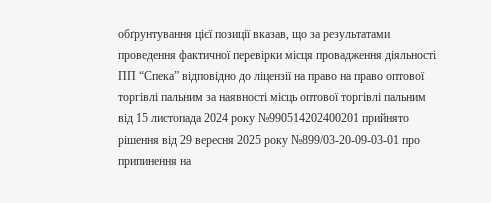обґрунтування цієї позиції вказав, що за результатами проведення фактичної перевірки місця провадження діяльності ПП “Спека” відповідно до ліцензії на право на право оптової торгівлі пальним за наявності місць оптової торгівлі пальним від 15 листопада 2024 року №990514202400201 прийнято рішення від 29 вересня 2025 року №899/03-20-09-03-01 про припинення на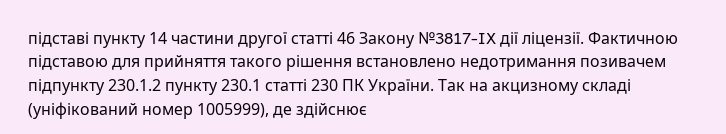підставі пункту 14 частини другої статті 46 Закону №3817-IX дії ліцензії. Фактичною підставою для прийняття такого рішення встановлено недотримання позивачем підпункту 230.1.2 пункту 230.1 статті 230 ПК України. Так на акцизному складі (уніфікований номер 1005999), де здійснює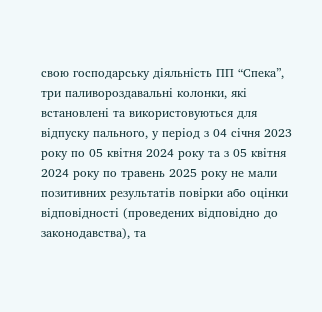свою господарську діяльність ПП “Спека”, три паливороздавальні колонки, які встановлені та використовуються для відпуску пального, у період з 04 січня 2023 року по 05 квітня 2024 року та з 05 квітня 2024 року по травень 2025 року не мали позитивних результатів повірки або оцінки відповідності (проведених відповідно до законодавства), та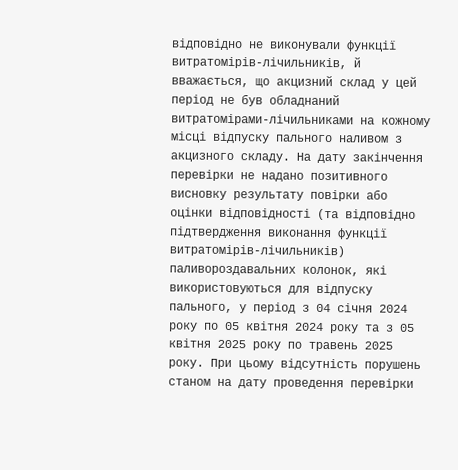відповідно не виконували функції витратомірів-лічильників, й вважається, що акцизний склад у цей період не був обладнаний витратомірами-лічильниками на кожному місці відпуску пального наливом з акцизного складу. На дату закінчення перевірки не надано позитивного висновку результату повірки або оцінки відповідності (та відповідно підтвердження виконання функції витратомірів-лічильників) паливороздавальних колонок, які використовуються для відпуску пального, у період з 04 січня 2024 року по 05 квітня 2024 року та з 05 квітня 2025 року по травень 2025 року. При цьому відсутність порушень станом на дату проведення перевірки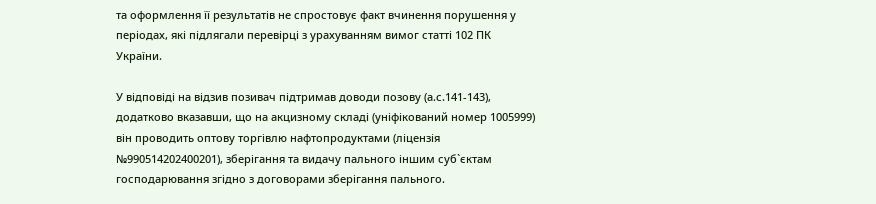та оформлення її результатів не спростовує факт вчинення порушення у періодах, які підлягали перевірці з урахуванням вимог статті 102 ПК України.

У відповіді на відзив позивач підтримав доводи позову (а.с.141-143), додатково вказавши, що на акцизному складі (уніфікований номер 1005999) він проводить оптову торгівлю нафтопродуктами (ліцензія №990514202400201), зберігання та видачу пального іншим суб`єктам господарювання згідно з договорами зберігання пального.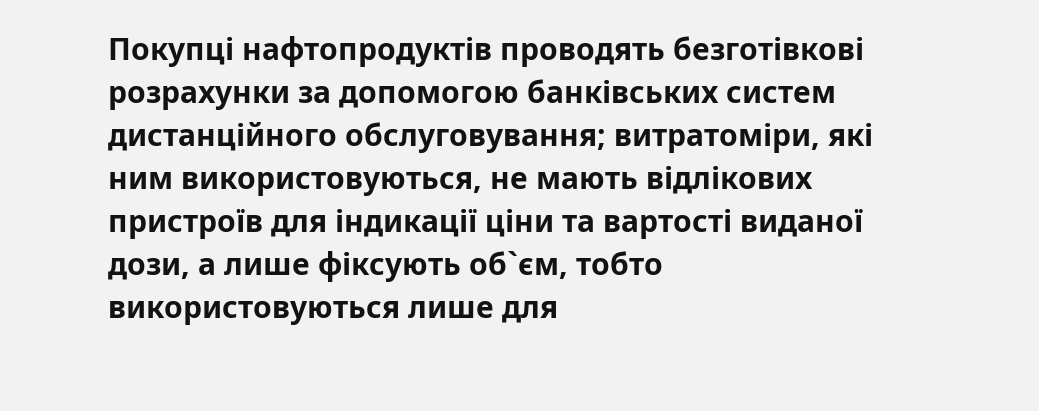Покупці нафтопродуктів проводять безготівкові розрахунки за допомогою банківських систем дистанційного обслуговування; витратоміри, які ним використовуються, не мають відлікових пристроїв для індикації ціни та вартості виданої дози, а лише фіксують об`єм, тобто використовуються лише для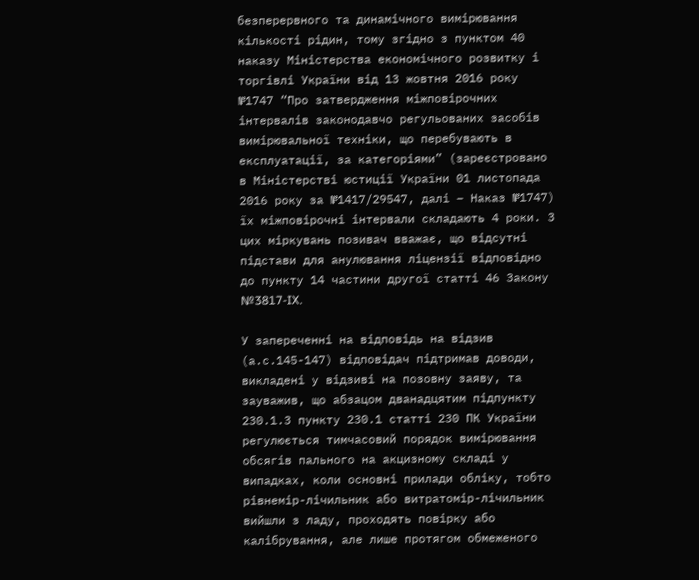безперервного та динамічного вимірювання кількості рідин, тому згідно з пунктом 40 наказу Міністерства економічного розвитку і торгівлі України від 13 жовтня 2016 року №1747 “Про затвердження міжповірочних інтервалів законодавчо регульованих засобів вимірювальної техніки, що перебувають в експлуатації, за категоріями” (зареєстровано в Міністерстві юстиції України 01 листопада 2016 року за №1417/29547, далі – Наказ №1747) їх міжповірочні інтервали складають 4 роки. З цих міркувань позивач вважає, що відсутні підстави для анулювання ліцензії відповідно до пункту 14 частини другої статті 46 Закону №3817-IX.

У запереченні на відповідь на відзив (а.с.145-147) відповідач підтримав доводи, викладені у відзиві на позовну заяву, та зауважив, що абзацом дванадцятим підпункту 230.1.3 пункту 230.1 статті 230 ПК України регулюється тимчасовий порядок вимірювання обсягів пального на акцизному складі у випадках, коли основні прилади обліку, тобто рівнемір-лічильник або витратомір-лічильник вийшли з ладу, проходять повірку або калібрування, але лише протягом обмеженого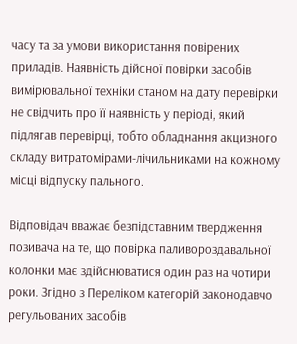часу та за умови використання повірених приладів. Наявність дійсної повірки засобів вимірювальної техніки станом на дату перевірки не свідчить про її наявність у періоді, який підлягав перевірці, тобто обладнання акцизного складу витратомірами-лічильниками на кожному місці відпуску пального.

Відповідач вважає безпідставним твердження позивача на те, що повірка паливороздавальної колонки має здійснюватися один раз на чотири роки. Згідно з Переліком категорій законодавчо регульованих засобів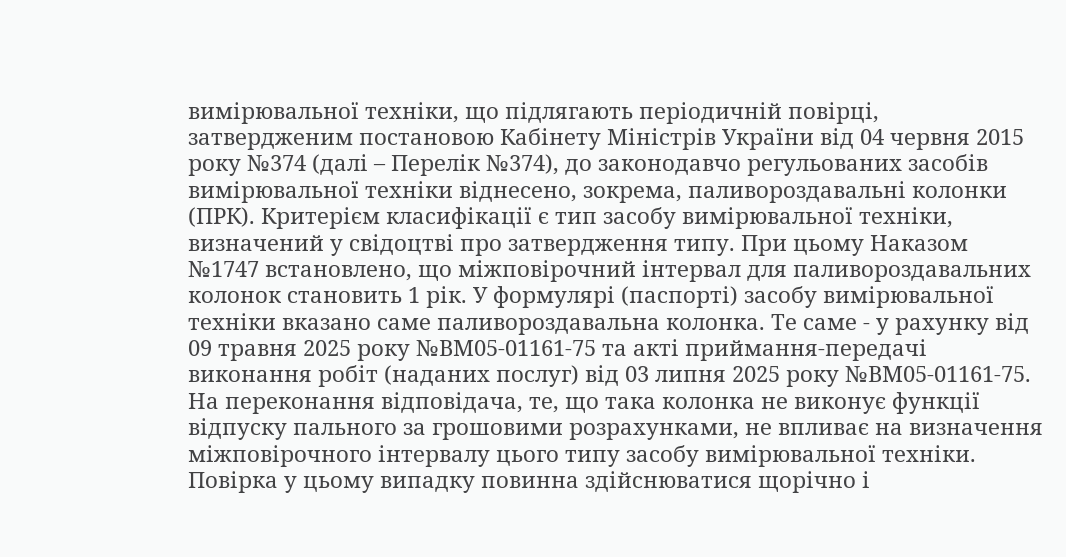вимірювальної техніки, що підлягають періодичній повірці, затвердженим постановою Кабінету Міністрів України від 04 червня 2015 року №374 (далі – Перелік №374), до законодавчо регульованих засобів вимірювальної техніки віднесено, зокрема, паливороздавальні колонки (ПРК). Критерієм класифікації є тип засобу вимірювальної техніки, визначений у свідоцтві про затвердження типу. При цьому Наказом №1747 встановлено, що міжповірочний інтервал для паливороздавальних колонок становить 1 рік. У формулярі (паспорті) засобу вимірювальної техніки вказано саме паливороздавальна колонка. Те саме - у рахунку від 09 травня 2025 року №ВМ05-01161-75 та акті приймання-передачі виконання робіт (наданих послуг) від 03 липня 2025 року №ВМ05-01161-75. На переконання відповідача, те, що така колонка не виконує функції відпуску пального за грошовими розрахунками, не впливає на визначення міжповірочного інтервалу цього типу засобу вимірювальної техніки. Повірка у цьому випадку повинна здійснюватися щорічно і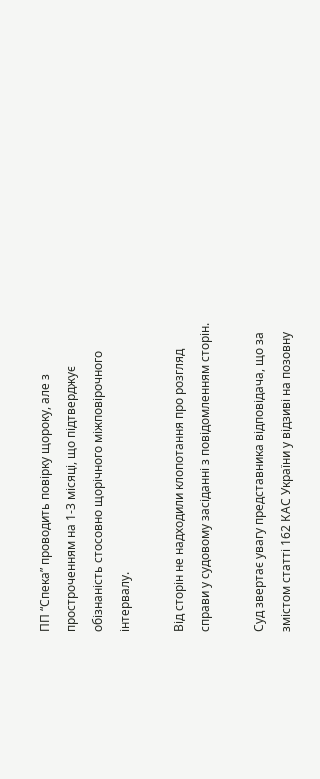ПП “Спека” проводить повірку щороку, але з простроченням на 1-3 місяці, що підтверджує обізнаність стосовно щорічного міжповірочного інтервалу.

Від сторін не надходили клопотання про розгляд справи у судовому засіданні з повідомленням сторін.

Суд звертає увагу представника відповідача, що за змістом статті 162 КАС України у відзиві на позовну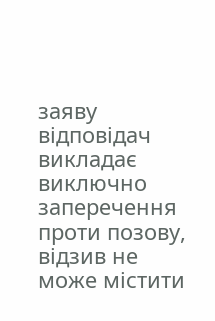заяву відповідач викладає виключно заперечення проти позову, відзив не може містити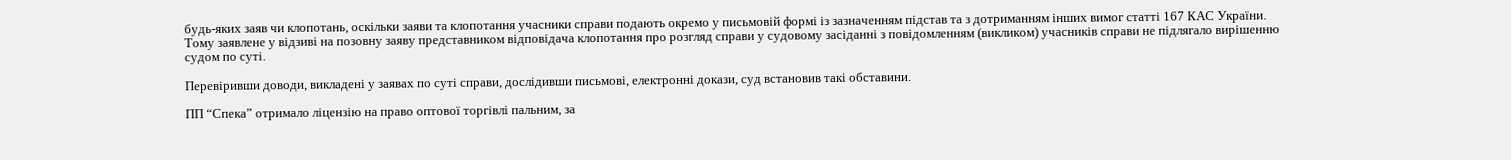будь-яких заяв чи клопотань, оскільки заяви та клопотання учасники справи подають окремо у письмовій формі із зазначенням підстав та з дотриманням інших вимог статті 167 КАС України. Тому заявлене у відзиві на позовну заяву представником відповідача клопотання про розгляд справи у судовому засіданні з повідомленням (викликом) учасників справи не підлягало вирішенню судом по суті.

Перевіривши доводи, викладені у заявах по суті справи, дослідивши письмові, електронні докази, суд встановив такі обставини.

ПП “Спека” отримало ліцензію на право оптової торгівлі пальним, за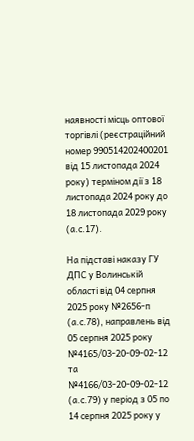наявності місць оптової торгівлі (реєстраційний номер 990514202400201 від 15 листопада 2024 року) терміном дії з 18 листопада 2024 року до 18 листопада 2029 року (а.с.17).

На підставі наказу ГУ ДПС у Волинській області від 04 серпня 2025 року №2656-п (а.с.78), направлень від 05 серпня 2025 року №4165/03-20-09-02-12 та №4166/03-20-09-02-12 (а.с.79) у період з 05 по 14 серпня 2025 року у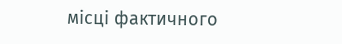місці фактичного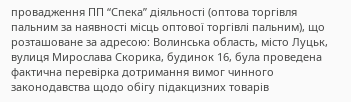провадження ПП “Спека” діяльності (оптова торгівля пальним за наявності місць оптової торгівлі пальним), що розташоване за адресою: Волинська область, місто Луцьк, вулиця Мирослава Скорика, будинок 16, була проведена фактична перевірка дотримання вимог чинного законодавства щодо обігу підакцизних товарів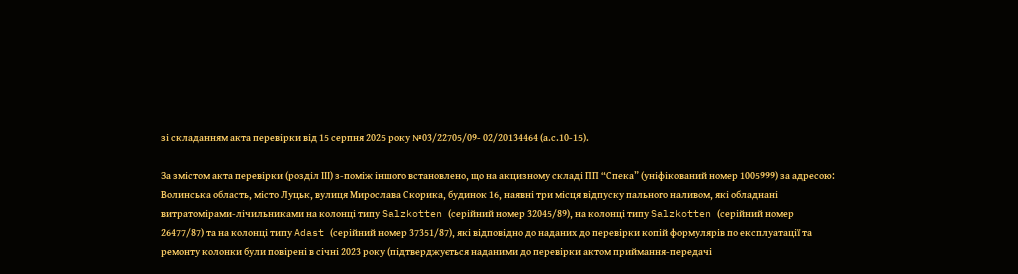зі складанням акта перевірки від 15 серпня 2025 року №03/22705/09- 02/20134464 (а.с.10-15).

За змістом акта перевірки (розділ ІІІ) з-поміж іншого встановлено, що на акцизному складі ПП “Спека” (уніфікований номер 1005999) за адресою: Волинська область, місто Луцьк, вулиця Мирослава Скорика, будинок 16, наявні три місця відпуску пального наливом, які обладнані витратомірами-лічильниками на колонці типу Salzkotten (серійний номер 32045/89), на колонці типу Salzkotten (серійний номер 26477/87) та на колонці типу Adast (серійний номер 37351/87), які відповідно до наданих до перевірки копій формулярів по експлуатації та ремонту колонки були повірені в січні 2023 року (підтверджується наданими до перевірки актом приймання-передачі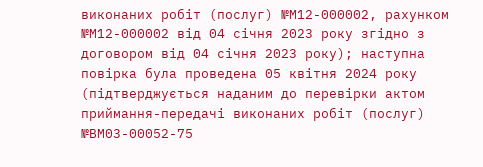виконаних робіт (послуг) №М12-000002, рахунком №М12-000002 від 04 січня 2023 року згідно з договором від 04 січня 2023 року); наступна повірка була проведена 05 квітня 2024 року (підтверджується наданим до перевірки актом приймання-передачі виконаних робіт (послуг) №ВМ03-00052-75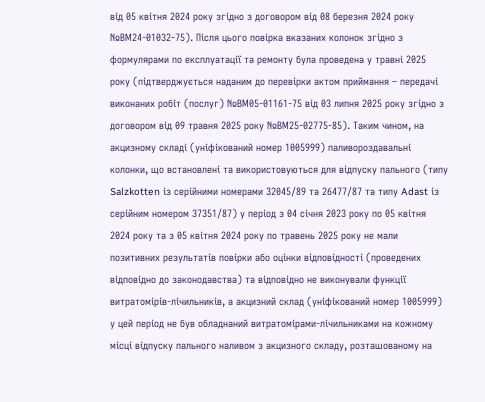від 05 квітня 2024 року згідно з договором від 08 березня 2024 року №ВМ24-01032-75). Після цього повірка вказаних колонок згідно з формулярами по експлуатації та ремонту була проведена у травні 2025 року (підтверджується наданим до перевірки актом приймання – передачі виконаних робіт (послуг) №ВМ05-01161-75 від 03 липня 2025 року згідно з договором від 09 травня 2025 року №ВМ25-02775-85). Таким чином, на акцизному складі (уніфікований номер 1005999) паливороздавальні колонки, що встановлені та використовуються для відпуску пального (типу Salzkotten із серійними номерами 32045/89 та 26477/87 та типу Adast із серійним номером 37351/87) у період з 04 січня 2023 року по 05 квітня 2024 року та з 05 квітня 2024 року по травень 2025 року не мали позитивних результатів повірки або оцінки відповідності (проведених відповідно до законодавства) та відповідно не виконували функції витратомірів-лічильників, а акцизний склад (уніфікований номер 1005999) у цей період не був обладнаний витратомірами-лічильниками на кожному місці відпуску пального наливом з акцизного складу, розташованому на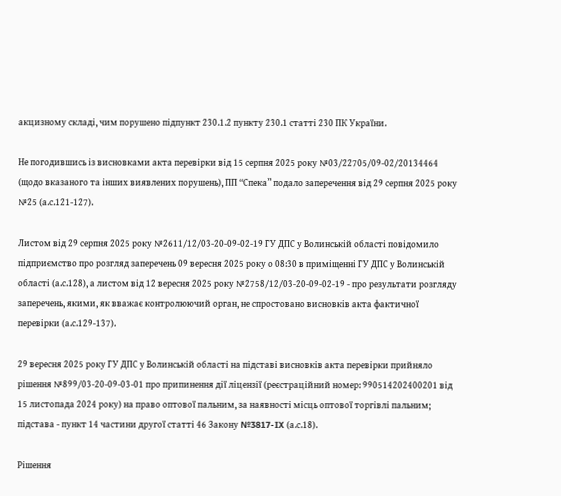акцизному складі, чим порушено підпункт 230.1.2 пункту 230.1 статті 230 ПК України.

Не погодившись із висновками акта перевірки від 15 серпня 2025 року №03/22705/09-02/20134464 (щодо вказаного та інших виявлених порушень), ПП “Спека” подало заперечення від 29 серпня 2025 року №25 (а.с.121-127).

Листом від 29 серпня 2025 року №2611/12/03-20-09-02-19 ГУ ДПС у Волинській області повідомило підприємство про розгляд заперечень 09 вересня 2025 року о 08:30 в приміщенні ГУ ДПС у Волинській області (а.с.128), а листом від 12 вересня 2025 року №2758/12/03-20-09-02-19 - про результати розгляду заперечень, якими, як вважає контролюючий орган, не спростовано висновків акта фактичної перевірки (а.с.129-137).

29 вересня 2025 року ГУ ДПС у Волинській області на підставі висновків акта перевірки прийняло рішення №899/03-20-09-03-01 про припинення дії ліцензії (реєстраційний номер: 990514202400201 від 15 листопада 2024 року) на право оптової пальним, за наявності місць оптової торгівлі пальним; підстава - пункт 14 частини другої статті 46 Закону №3817-IX (а.с.18).

Рішення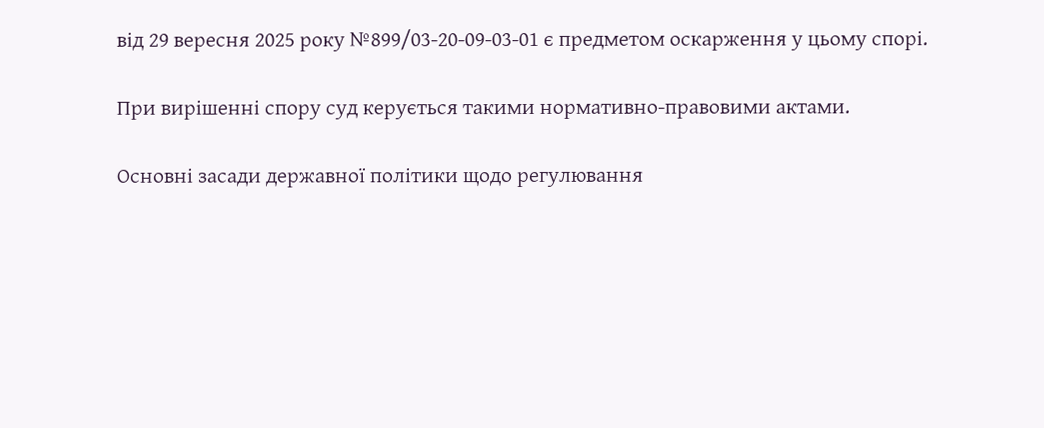від 29 вересня 2025 року №899/03-20-09-03-01 є предметом оскарження у цьому спорі.

При вирішенні спору суд керується такими нормативно-правовими актами.

Основні засади державної політики щодо регулювання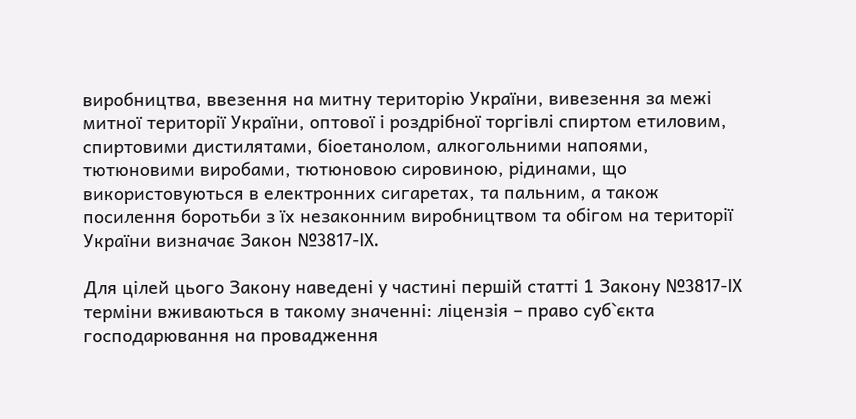виробництва, ввезення на митну територію України, вивезення за межі митної території України, оптової і роздрібної торгівлі спиртом етиловим, спиртовими дистилятами, біоетанолом, алкогольними напоями, тютюновими виробами, тютюновою сировиною, рідинами, що використовуються в електронних сигаретах, та пальним, а також посилення боротьби з їх незаконним виробництвом та обігом на території України визначає Закон №3817-IX.

Для цілей цього Закону наведені у частині першій статті 1 Закону №3817-IX терміни вживаються в такому значенні: ліцензія – право суб`єкта господарювання на провадження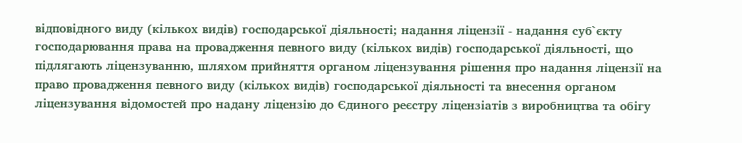відповідного виду (кількох видів) господарської діяльності; надання ліцензії - надання суб`єкту господарювання права на провадження певного виду (кількох видів) господарської діяльності, що підлягають ліцензуванню, шляхом прийняття органом ліцензування рішення про надання ліцензії на право провадження певного виду (кількох видів) господарської діяльності та внесення органом ліцензування відомостей про надану ліцензію до Єдиного реєстру ліцензіатів з виробництва та обігу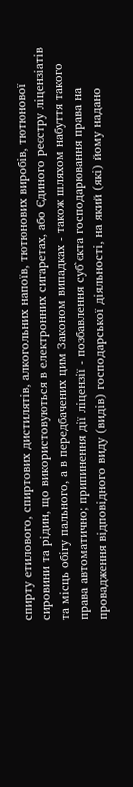спирту етилового, спиртових дистилятів, алкогольних напоїв, тютюнових виробів, тютюнової сировини та рідин, що використовуються в електронних сигаретах, або Єдиного реєстру ліцензіатів та місць обігу пального, а в передбачених цим Законом випадках - також шляхом набуття такого права автоматично; припинення дії ліцензії - позбавлення суб`єкта господарювання права на провадження відповідного виду (видів) господарської діяльності, на який (які) йому надано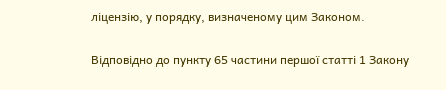ліцензію, у порядку, визначеному цим Законом.

Відповідно до пункту 65 частини першої статті 1 Закону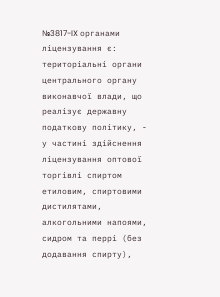№3817-IX органами ліцензування є: територіальні органи центрального органу виконавчої влади, що реалізує державну податкову політику, - у частині здійснення ліцензування оптової торгівлі спиртом етиловим, спиртовими дистилятами, алкогольними напоями, сидром та перрі (без додавання спирту),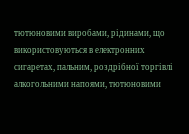тютюновими виробами, рідинами, що використовуються в електронних сигаретах, пальним, роздрібної торгівлі алкогольними напоями, тютюновими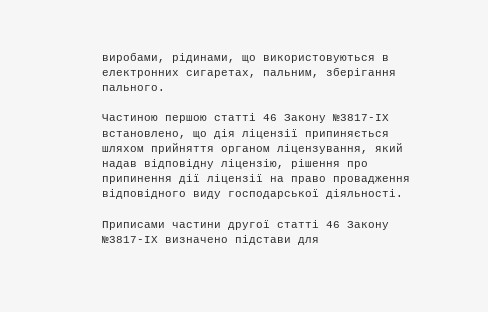виробами, рідинами, що використовуються в електронних сигаретах, пальним, зберігання пального.

Частиною першою статті 46 Закону №3817-ІХ встановлено, що дія ліцензії припиняється шляхом прийняття органом ліцензування, який надав відповідну ліцензію, рішення про припинення дії ліцензії на право провадження відповідного виду господарської діяльності.

Приписами частини другої статті 46 Закону №3817-ІХ визначено підстави для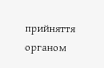прийняття органом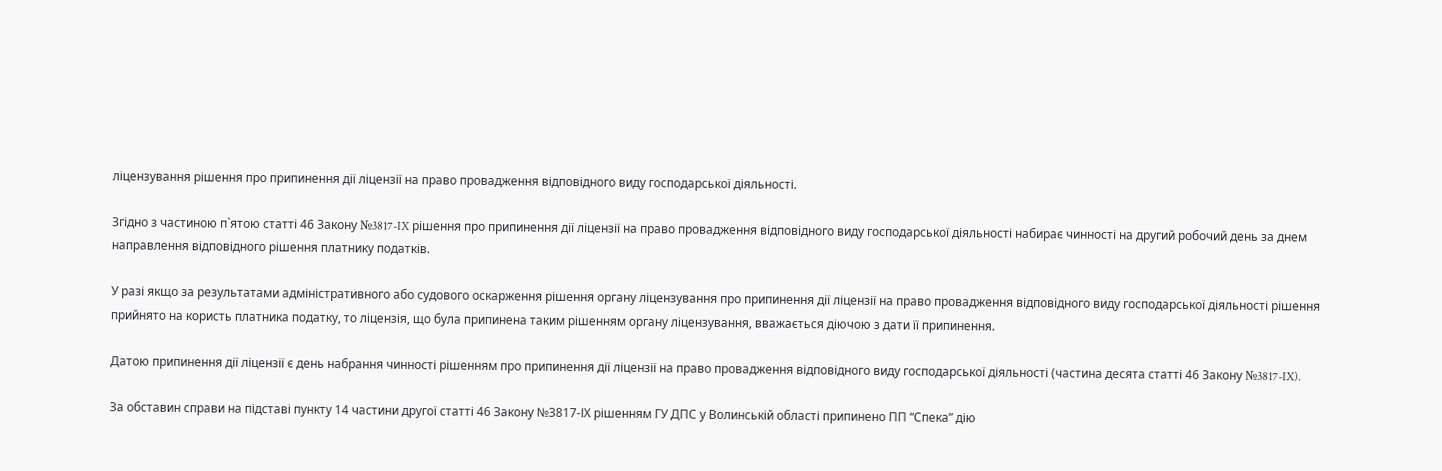ліцензування рішення про припинення дії ліцензії на право провадження відповідного виду господарської діяльності.

Згідно з частиною п`ятою статті 46 Закону №3817-IX рішення про припинення дії ліцензії на право провадження відповідного виду господарської діяльності набирає чинності на другий робочий день за днем направлення відповідного рішення платнику податків.

У разі якщо за результатами адміністративного або судового оскарження рішення органу ліцензування про припинення дії ліцензії на право провадження відповідного виду господарської діяльності рішення прийнято на користь платника податку, то ліцензія, що була припинена таким рішенням органу ліцензування, вважається діючою з дати її припинення.

Датою припинення дії ліцензії є день набрання чинності рішенням про припинення дії ліцензії на право провадження відповідного виду господарської діяльності (частина десята статті 46 Закону №3817-IX).

За обставин справи на підставі пункту 14 частини другої статті 46 Закону №3817-ІХ рішенням ГУ ДПС у Волинській області припинено ПП “Спека” дію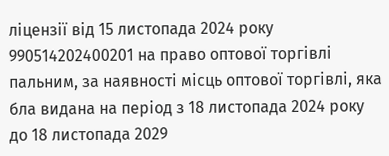ліцензії від 15 листопада 2024 року 990514202400201 на право оптової торгівлі пальним, за наявності місць оптової торгівлі, яка бла видана на період з 18 листопада 2024 року до 18 листопада 2029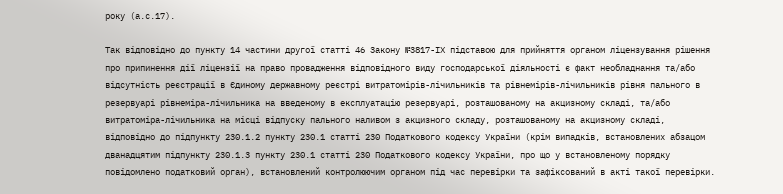року (а.с.17).

Так відповідно до пункту 14 частини другої статті 46 Закону №3817-ІХ підставою для прийняття органом ліцензування рішення про припинення дії ліцензії на право провадження відповідного виду господарської діяльності є факт необладнання та/або відсутність реєстрації в Єдиному державному реєстрі витратомірів-лічильників та рівнемірів-лічильників рівня пального в резервуарі рівнеміра-лічильника на введеному в експлуатацію резервуарі, розташованому на акцизному складі, та/або витратоміра-лічильника на місці відпуску пального наливом з акцизного складу, розташованому на акцизному складі, відповідно до підпункту 230.1.2 пункту 230.1 статті 230 Податкового кодексу України (крім випадків, встановлених абзацом дванадцятим підпункту 230.1.3 пункту 230.1 статті 230 Податкового кодексу України, про що у встановленому порядку повідомлено податковий орган), встановлений контролюючим органом під час перевірки та зафіксований в акті такої перевірки.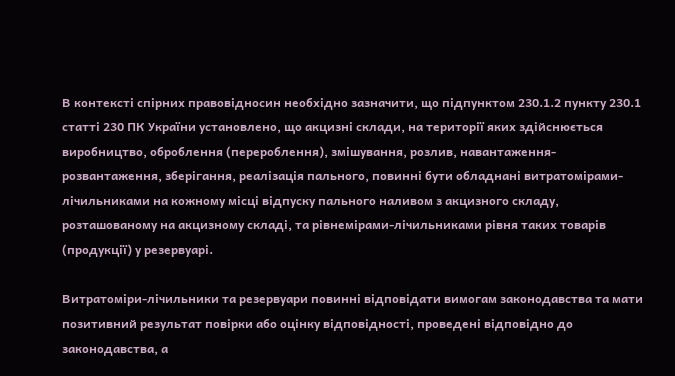В контексті спірних правовідносин необхідно зазначити, що підпунктом 230.1.2 пункту 230.1 статті 230 ПК України установлено, що акцизні склади, на території яких здійснюється виробництво, оброблення (перероблення), змішування, розлив, навантаження-розвантаження, зберігання, реалізація пального, повинні бути обладнані витратомірами-лічильниками на кожному місці відпуску пального наливом з акцизного складу, розташованому на акцизному складі, та рівнемірами-лічильниками рівня таких товарів (продукції) у резервуарі.

Витратоміри-лічильники та резервуари повинні відповідати вимогам законодавства та мати позитивний результат повірки або оцінку відповідності, проведені відповідно до законодавства, а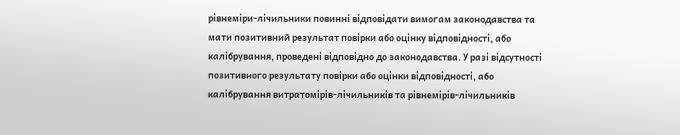рівнеміри-лічильники повинні відповідати вимогам законодавства та мати позитивний результат повірки або оцінку відповідності, або калібрування, проведені відповідно до законодавства. У разі відсутності позитивного результату повірки або оцінки відповідності, або калібрування витратомірів-лічильників та рівнемірів-лічильників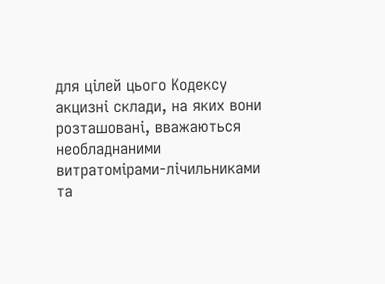для цілей цього Кодексу акцизні склади, на яких вони розташовані, вважаються необладнаними витратомірами-лічильниками та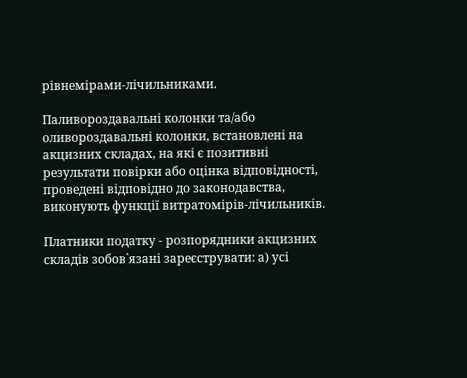рівнемірами-лічильниками.

Паливороздавальні колонки та/або оливороздавальні колонки, встановлені на акцизних складах, на які є позитивні результати повірки або оцінка відповідності, проведені відповідно до законодавства, виконують функції витратомірів-лічильників.

Платники податку - розпорядники акцизних складів зобов`язані зареєструвати: а) усі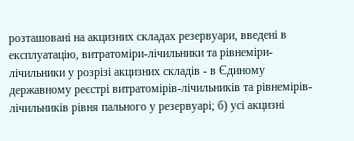розташовані на акцизних складах резервуари, введені в експлуатацію, витратоміри-лічильники та рівнеміри-лічильники у розрізі акцизних складів - в Єдиному державному реєстрі витратомірів-лічильників та рівнемірів-лічильників рівня пального у резервуарі; б) усі акцизні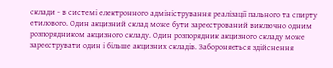склади - в системі електронного адміністрування реалізації пального та спирту етилового. Один акцизний склад може бути зареєстрований виключно одним розпорядником акцизного складу. Один розпорядник акцизного складу може зареєструвати один і більше акцизних складів. Забороняється здійснення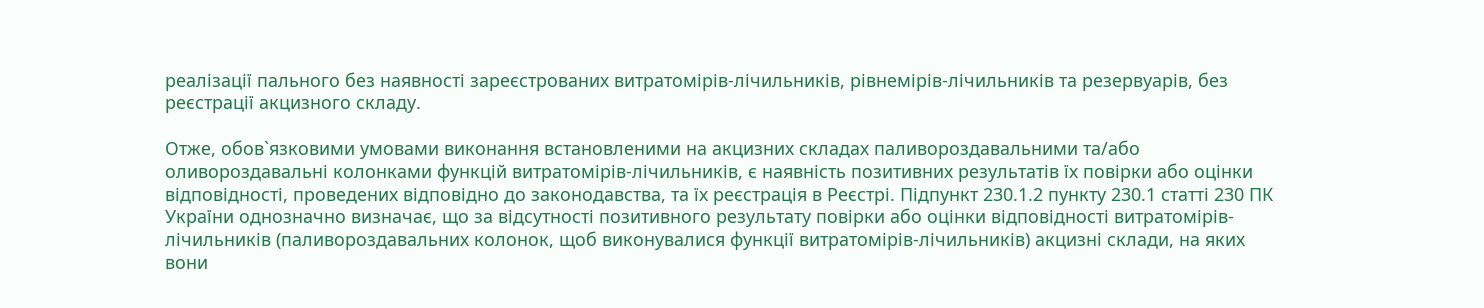реалізації пального без наявності зареєстрованих витратомірів-лічильників, рівнемірів-лічильників та резервуарів, без реєстрації акцизного складу.

Отже, обов`язковими умовами виконання встановленими на акцизних складах паливороздавальними та/або оливороздавальні колонками функцій витратомірів-лічильників, є наявність позитивних результатів їх повірки або оцінки відповідності, проведених відповідно до законодавства, та їх реєстрація в Реєстрі. Підпункт 230.1.2 пункту 230.1 статті 230 ПК України однозначно визначає, що за відсутності позитивного результату повірки або оцінки відповідності витратомірів-лічильників (паливороздавальних колонок, щоб виконувалися функції витратомірів-лічильників) акцизні склади, на яких вони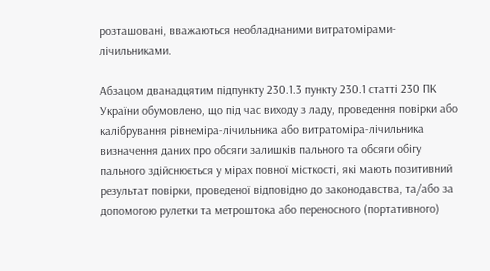розташовані, вважаються необладнаними витратомірами-лічильниками.

Абзацом дванадцятим підпункту 230.1.3 пункту 230.1 статті 230 ПК України обумовлено, що під час виходу з ладу, проведення повірки або калібрування рівнеміра-лічильника або витратоміра-лічильника визначення даних про обсяги залишків пального та обсяги обігу пального здійснюється у мірах повної місткості, які мають позитивний результат повірки, проведеної відповідно до законодавства, та/або за допомогою рулетки та метроштока або переносного (портативного)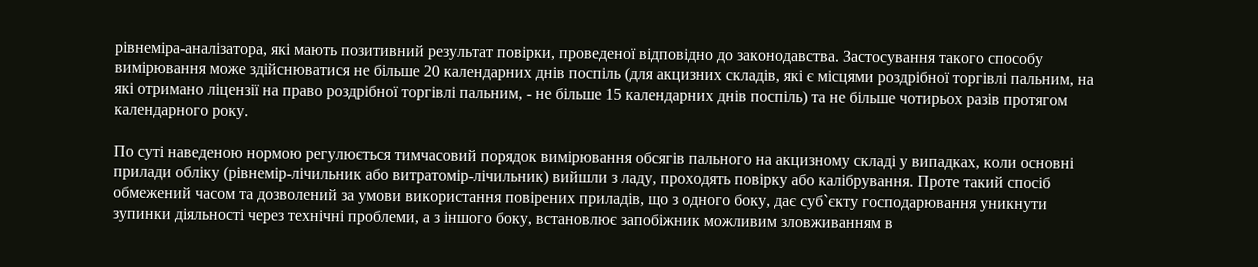рівнеміра-аналізатора, які мають позитивний результат повірки, проведеної відповідно до законодавства. Застосування такого способу вимірювання може здійснюватися не більше 20 календарних днів поспіль (для акцизних складів, які є місцями роздрібної торгівлі пальним, на які отримано ліцензії на право роздрібної торгівлі пальним, - не більше 15 календарних днів поспіль) та не більше чотирьох разів протягом календарного року.

По суті наведеною нормою регулюється тимчасовий порядок вимірювання обсягів пального на акцизному складі у випадках, коли основні прилади обліку (рівнемір-лічильник або витратомір-лічильник) вийшли з ладу, проходять повірку або калібрування. Проте такий спосіб обмежений часом та дозволений за умови використання повірених приладів, що з одного боку, дає суб`єкту господарювання уникнути зупинки діяльності через технічні проблеми, а з іншого боку, встановлює запобіжник можливим зловживанням в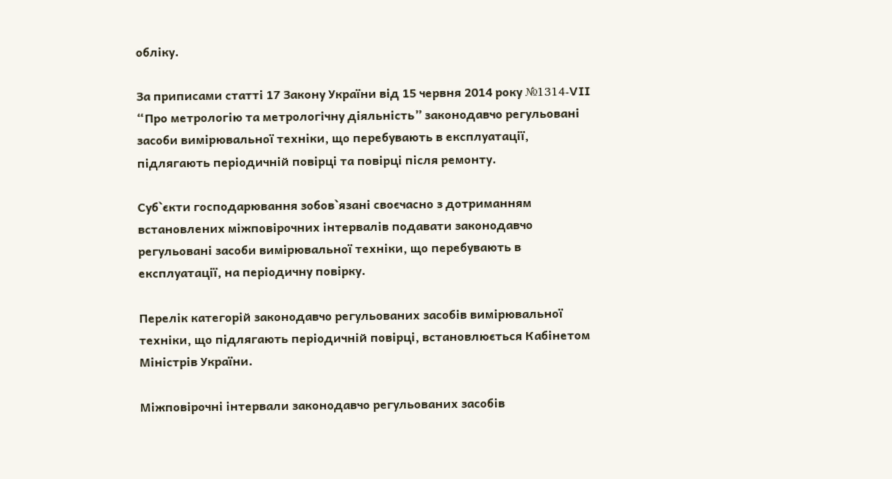обліку.

За приписами статті 17 Закону України від 15 червня 2014 року №1314-VІІ “Про метрологію та метрологічну діяльність” законодавчо регульовані засоби вимірювальної техніки, що перебувають в експлуатації, підлягають періодичній повірці та повірці після ремонту.

Суб`єкти господарювання зобов`язані своєчасно з дотриманням встановлених міжповірочних інтервалів подавати законодавчо регульовані засоби вимірювальної техніки, що перебувають в експлуатації, на періодичну повірку.

Перелік категорій законодавчо регульованих засобів вимірювальної техніки, що підлягають періодичній повірці, встановлюється Кабінетом Міністрів України.

Міжповірочні інтервали законодавчо регульованих засобів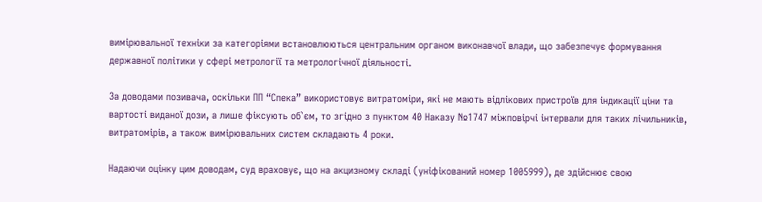вимірювальної техніки за категоріями встановлюються центральним органом виконавчої влади, що забезпечує формування державної політики у сфері метрології та метрологічної діяльності.

За доводами позивача, оскільки ПП “Спека” використовує витратоміри, які не мають відлікових пристроїв для індикації ціни та вартості виданої дози, а лише фіксують об`єм, то згідно з пунктом 40 Наказу №1747 міжповірчі інтервали для таких лічильників, витратомірів, а також вимірювальних систем складають 4 роки.

Надаючи оцінку цим доводам, суд враховує, що на акцизному складі (уніфікований номер 1005999), де здійснює свою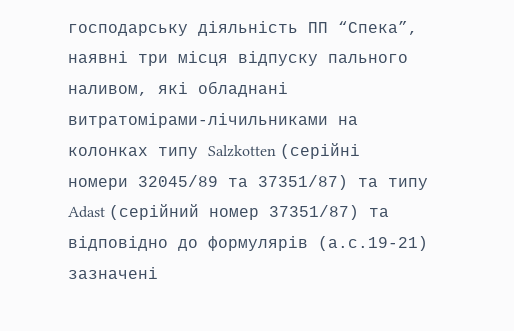господарську діяльність ПП “Спека”, наявні три місця відпуску пального наливом, які обладнані витратомірами-лічильниками на колонках типу Salzkotten (серійні номери 32045/89 та 37351/87) та типу Adast (серійний номер 37351/87) та відповідно до формулярів (а.с.19-21) зазначені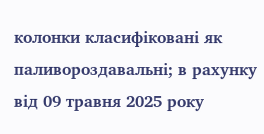колонки класифіковані як паливороздавальні; в рахунку від 09 травня 2025 року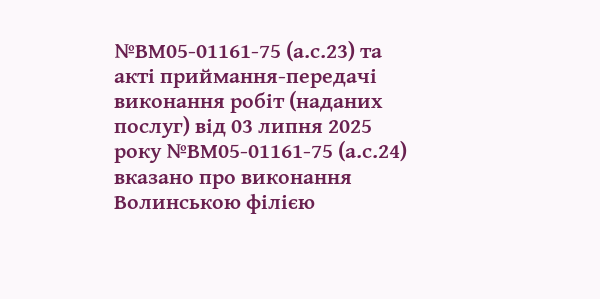№ВМ05-01161-75 (а.с.23) та акті приймання-передачі виконання робіт (наданих послуг) від 03 липня 2025 року №ВМ05-01161-75 (а.с.24) вказано про виконання Волинською філією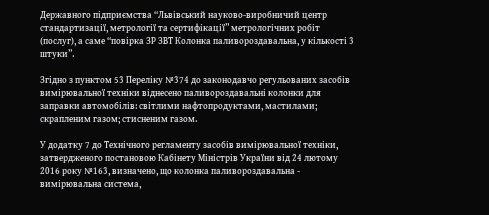Державного підприємства “Львівський науково-виробничий центр стандартизації, метрології та сертифікації” метрологічних робіт (послуг), а саме “повірка ЗР ЗВТ Колонка паливороздавальна, у кількості 3 штуки”.

Згідно з пунктом 53 Переліку №374 до законодавчо регульованих засобів вимірювальної техніки віднесено паливороздавальні колонки для заправки автомобілів: світлими нафтопродуктами, мастилами; скрапленим газом; стисненим газом.

У додатку 7 до Технічного регламенту засобів вимірювальної техніки, затвердженого постановою Кабінету Міністрів України від 24 лютому 2016 року №163, визначено, що колонка паливороздавальна - вимірювальна система,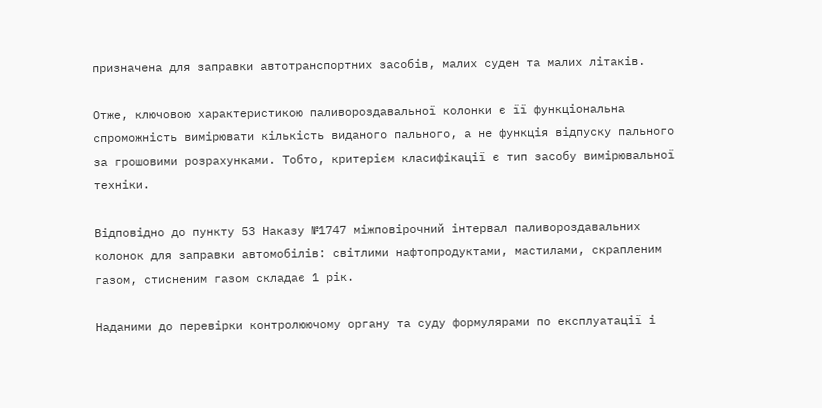призначена для заправки автотранспортних засобів, малих суден та малих літаків.

Отже, ключовою характеристикою паливороздавальної колонки є її функціональна спроможність вимірювати кількість виданого пального, а не функція відпуску пального за грошовими розрахунками. Тобто, критерієм класифікації є тип засобу вимірювальної техніки.

Відповідно до пункту 53 Наказу №1747 міжповірочний інтервал паливороздавальних колонок для заправки автомобілів: світлими нафтопродуктами, мастилами, скрапленим газом, стисненим газом складає 1 рік.

Наданими до перевірки контролюючому органу та суду формулярами по експлуатації і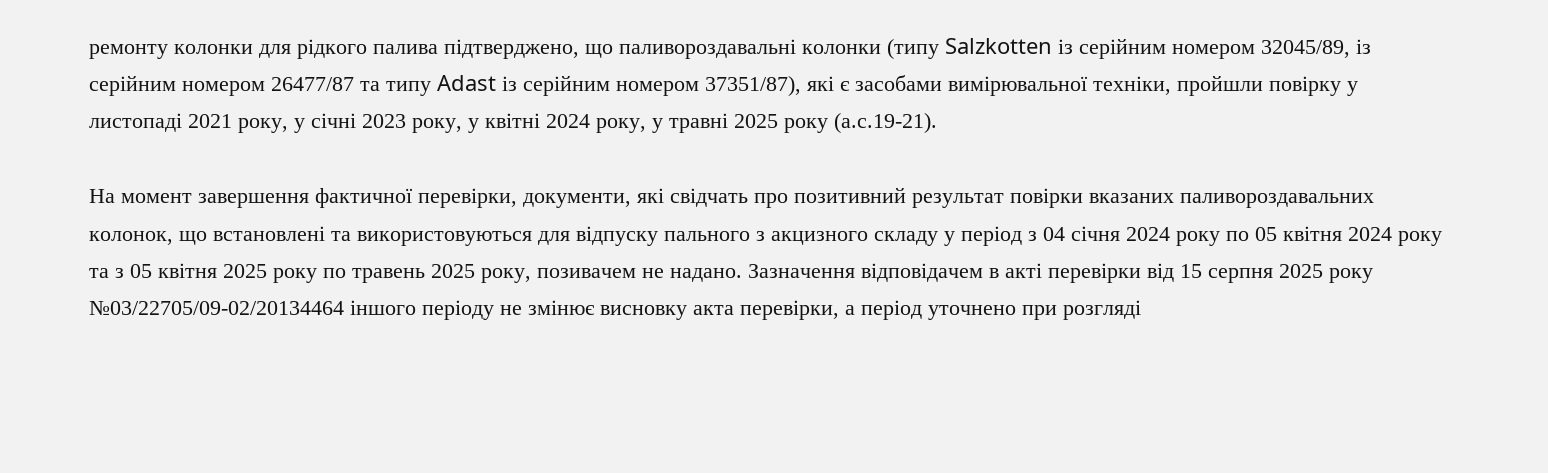ремонту колонки для рідкого палива підтверджено, що паливороздавальні колонки (типу Salzkotten із серійним номером 32045/89, із серійним номером 26477/87 та типу Adast із серійним номером 37351/87), які є засобами вимірювальної техніки, пройшли повірку у листопаді 2021 року, у січні 2023 року, у квітні 2024 року, у травні 2025 року (а.с.19-21).

На момент завершення фактичної перевірки, документи, які свідчать про позитивний результат повірки вказаних паливороздавальних колонок, що встановлені та використовуються для відпуску пального з акцизного складу у період з 04 січня 2024 року по 05 квітня 2024 року та з 05 квітня 2025 року по травень 2025 року, позивачем не надано. Зазначення відповідачем в акті перевірки від 15 серпня 2025 року №03/22705/09-02/20134464 іншого періоду не змінює висновку акта перевірки, а період уточнено при розгляді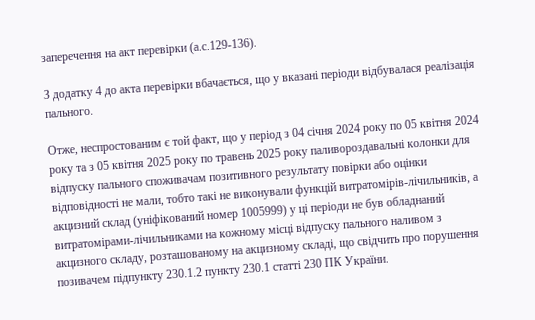заперечення на акт перевірки (а.с.129-136).

З додатку 4 до акта перевірки вбачається, що у вказані періоди відбувалася реалізація пального.

Отже, неспростованим є той факт, що у період з 04 січня 2024 року по 05 квітня 2024 року та з 05 квітня 2025 року по травень 2025 року паливороздавальні колонки для відпуску пального споживачам позитивного результату повірки або оцінки відповідності не мали, тобто такі не виконували функцій витратомірів-лічильників, а акцизний склад (уніфікований номер 1005999) у ці періоди не був обладнаний витратомірами-лічильниками на кожному місці відпуску пального наливом з акцизного складу, розташованому на акцизному складі, що свідчить про порушення позивачем підпункту 230.1.2 пункту 230.1 статті 230 ПК України.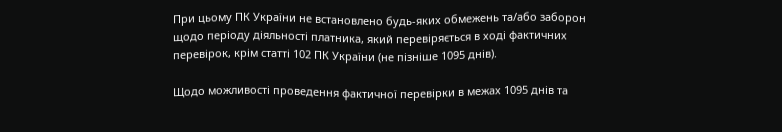При цьому ПК України не встановлено будь-яких обмежень та/або заборон щодо періоду діяльності платника, який перевіряється в ході фактичних перевірок, крім статті 102 ПК України (не пізніше 1095 днів).

Щодо можливості проведення фактичної перевірки в межах 1095 днів та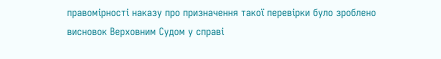правомірності наказу про призначення такої перевірки було зроблено висновок Верховним Судом у справі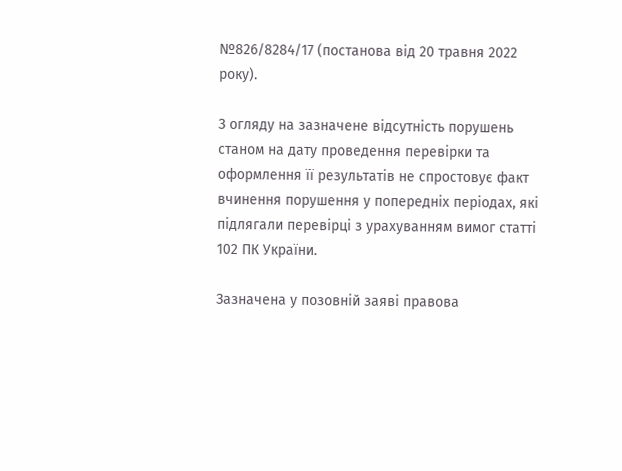№826/8284/17 (постанова від 20 травня 2022 року).

З огляду на зазначене відсутність порушень станом на дату проведення перевірки та оформлення її результатів не спростовує факт вчинення порушення у попередніх періодах, які підлягали перевірці з урахуванням вимог статті 102 ПК України.

Зазначена у позовній заяві правова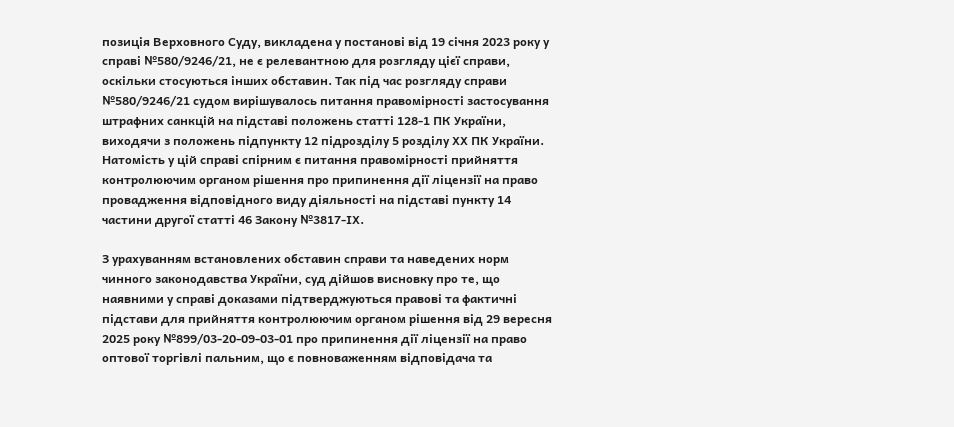позиція Верховного Суду, викладена у постанові від 19 січня 2023 року у справі №580/9246/21, не є релевантною для розгляду цієї справи, оскільки стосуються інших обставин. Так під час розгляду справи №580/9246/21 судом вирішувалось питання правомірності застосування штрафних санкцій на підставі положень статті 128-1 ПК України, виходячи з положень підпункту 12 підрозділу 5 розділу ХХ ПК України. Натомість у цій справі спірним є питання правомірності прийняття контролюючим органом рішення про припинення дії ліцензії на право провадження відповідного виду діяльності на підставі пункту 14 частини другої статті 46 Закону №3817-ІХ.

З урахуванням встановлених обставин справи та наведених норм чинного законодавства України, суд дійшов висновку про те, що наявними у справі доказами підтверджуються правові та фактичні підстави для прийняття контролюючим органом рішення від 29 вересня 2025 року №899/03-20-09-03-01 про припинення дії ліцензії на право оптової торгівлі пальним, що є повноваженням відповідача та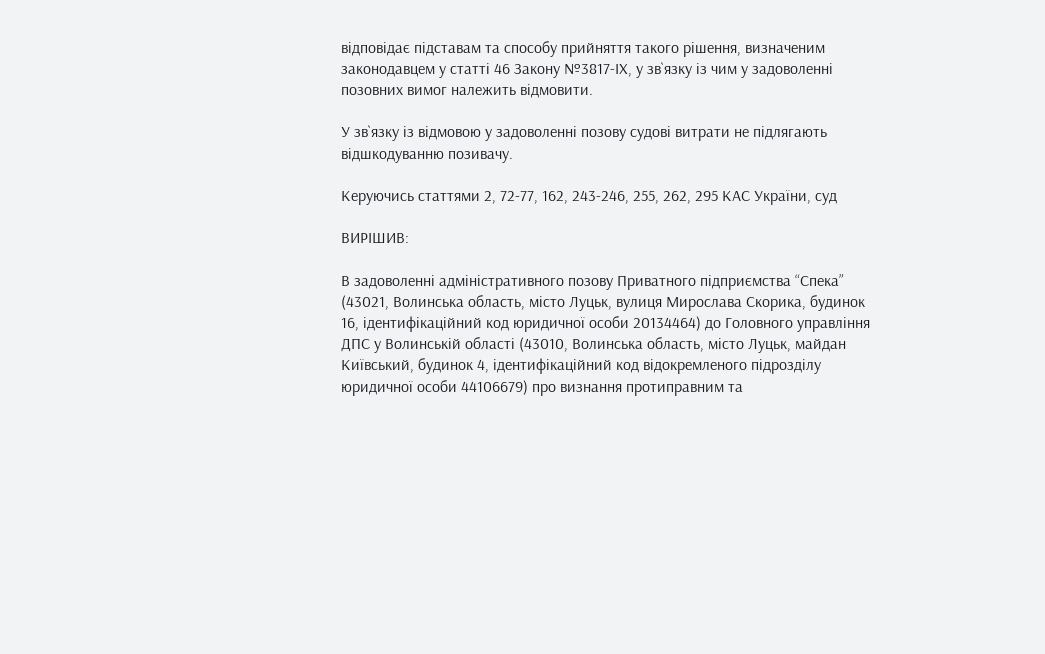відповідає підставам та способу прийняття такого рішення, визначеним законодавцем у статті 46 Закону №3817-ІХ, у зв`язку із чим у задоволенні позовних вимог належить відмовити.

У зв`язку із відмовою у задоволенні позову судові витрати не підлягають відшкодуванню позивачу.

Керуючись статтями 2, 72-77, 162, 243-246, 255, 262, 295 КАС України, суд

ВИРІШИВ:

В задоволенні адміністративного позову Приватного підприємства “Спека” (43021, Волинська область, місто Луцьк, вулиця Мирослава Скорика, будинок 16, ідентифікаційний код юридичної особи 20134464) до Головного управління ДПС у Волинській області (43010, Волинська область, місто Луцьк, майдан Київський, будинок 4, ідентифікаційний код відокремленого підрозділу юридичної особи 44106679) про визнання протиправним та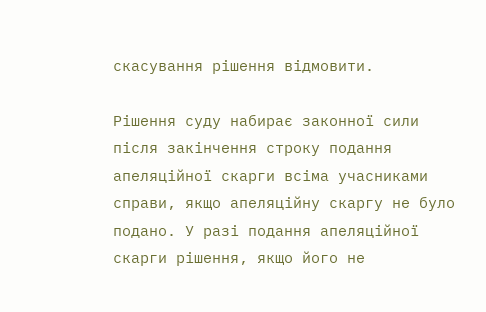скасування рішення відмовити.

Рішення суду набирає законної сили після закінчення строку подання апеляційної скарги всіма учасниками справи, якщо апеляційну скаргу не було подано. У разі подання апеляційної скарги рішення, якщо його не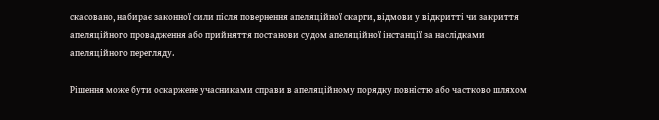скасовано, набирає законної сили після повернення апеляційної скарги, відмови у відкритті чи закриття апеляційного провадження або прийняття постанови судом апеляційної інстанції за наслідками апеляційного перегляду.

Рішення може бути оскаржене учасниками справи в апеляційному порядку повністю або частково шляхом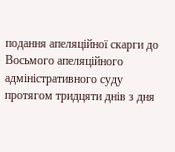подання апеляційної скарги до Восьмого апеляційного адміністративного суду протягом тридцяти днів з дня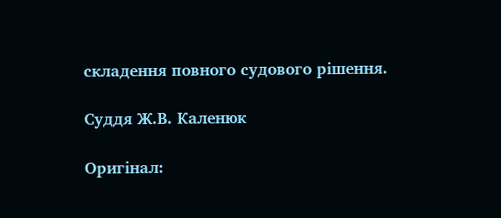складення повного судового рішення.

Суддя Ж.В. Каленюк

Оригінал: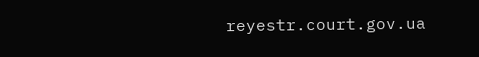reyestr.court.gov.ua